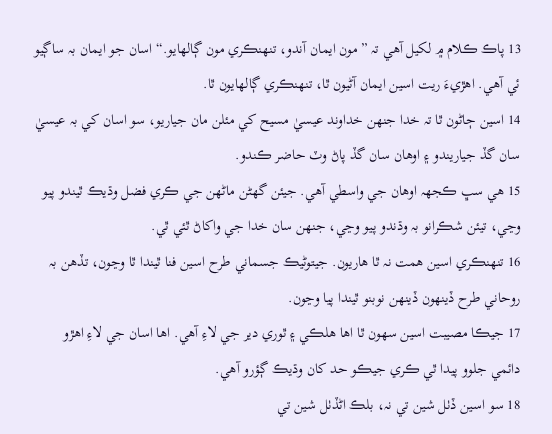13 پاڪ ڪلام ۾ لکيل آھي تہ ”مون ايمان آندو، تنھنڪري مون ڳالھايو.“ اسان جو ايمان بہ ساڳيو ئي آھي. اھڙيءَ ريت اسين ايمان آڻيون ٿا، تنھنڪري ڳالھايون ٿا.
14 اسين ڄاڻون ٿا تہ خدا جنھن خداوند عيسيٰ مسيح کي مئلن مان جياريو، سو اسان کي بہ عيسيٰ سان گڏ جياريندو ۽ اوھان سان گڏ پاڻ وٽ حاضر ڪندو.
15 ھي سڀ ڪجھہ اوھان جي واسطي آھي. جيئن گھڻن ماڻھن جي ڪري فضل وڌيڪ ٿيندو پيو وڃي، تيئن شڪرانو بہ وڌندو پيو وڃي، جنھن سان خدا جي واکاڻ ٿئي ٿي.
16 تنھنڪري اسين ھمت نہ ٿا ھاريون. جيتوڻيڪ جسماني طرح اسين فنا ٿيندا ٿا وڃون، تڏھن بہ روحاني طرح ڏينھون ڏينھن نوبنو ٿيندا پيا وڃون.
17 جيڪا مصيبت اسين سھون ٿا اھا ھلڪي ۽ ٿوري دير جي لاءِ آھي. اھا اسان جي لاءِ اھڙو دائمي جلوو پيدا ٿي ڪري جيڪو حد کان وڌيڪ ڳؤرو آھي.
18 سو اسين ڏٺل شين تي نہ، بلڪ اڻڏٺل شين تي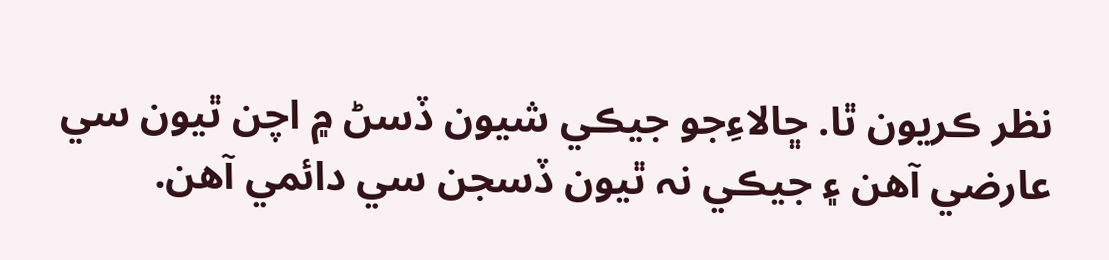نظر ڪريون ٿا. ڇالاءِجو جيڪي شيون ڏسڻ ۾ اچن ٿيون سي عارضي آھن ۽ جيڪي نہ ٿيون ڏسجن سي دائمي آھن.